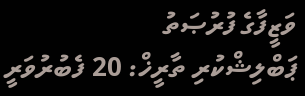ވަޒީފާގެ ފުރުޞަތު
ޕަބްލިޝްކުރި ތާރީޚް: 20 ފެބުރުވަރީ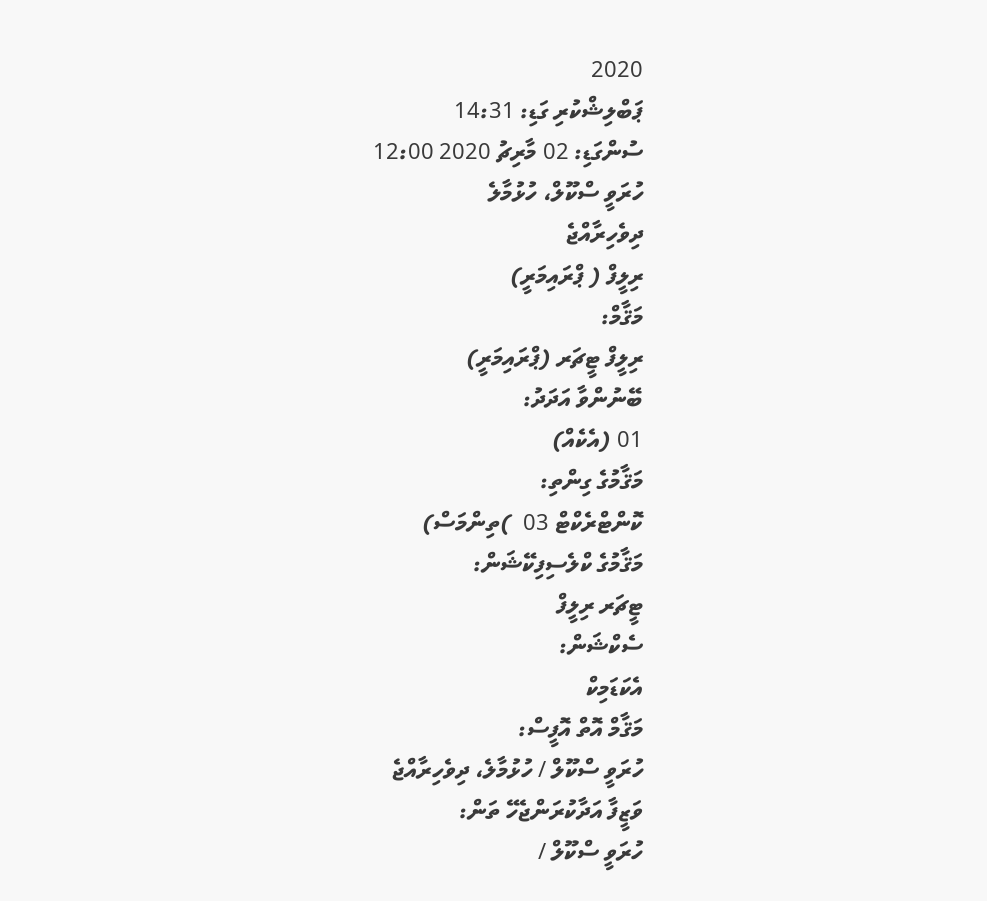2020
ޕަބްލިޝްކުރި ގަޑި: 14:31
ސުންގަޑި: 02 މާރިޗު 2020 12:00
ހުރަވީ ސްކޫލް، ހުޅުމާލެ
ދިވެހިރާއްޖެ
ރިލީފް ( ޕްރައިމަރީ)
މަޤާމް:
ރިލީފް ޓީޗަރ (ޕްރައިމަރީ)
ބޭނުންވާ އަދަދު:
01 (އެކެއް)
މަޤާމުގެ ގިންތި:
ކޮންޓްރެކްޓް 03  )ތިންމަސް)
މަޤާމުގެ ކްލެސިފިކޭޝަން:
ޓީޗަރ ރިލީފް
ސެކްޝަން:
އެކަޑަމިކް
މަޤާމް އޮތް އޮފީސް:
ހުރަވީ ސްކޫލް / ހުޅުމާލެ، ދިވެހިރާއްޖެ
ވަޒީފާ އަދާކުރަންޖެހޭ ތަން:
ހުރަވީ ސްކޫލް /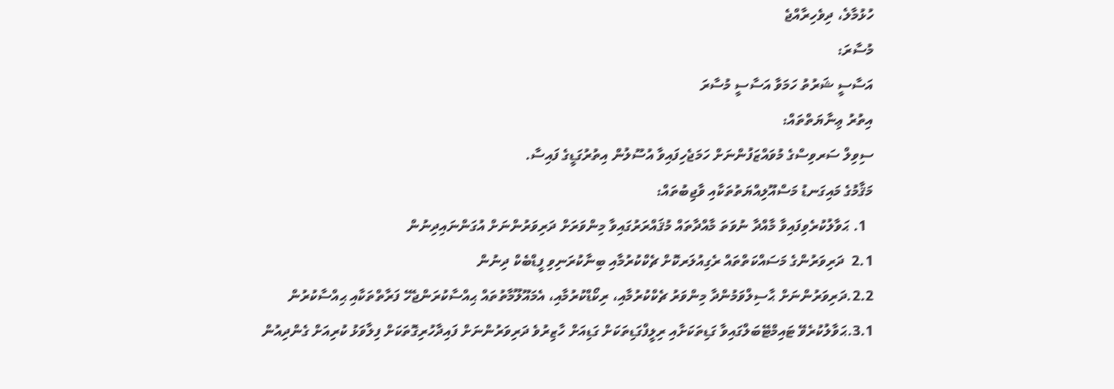ހުޅުމާލެ، ދިވެހިރާއްޖެ
މުސާރަ:
އަސާސީ ޝަރުތު ހަމަވާ އަސާސީ މުސާރަ
އިތުރު ޢިނާޔަތްތައް:
ސިވިލް ސަރވިސްގެ މުވައްޒަފުންނަށް ހަމަޖެހިފައިވާ އުސޫލުން އިތުރުގަޑީގެ ފައިސާ.
މަޤާމުގެ މައިގަނޑު މަސްއޫލިއްޔަތުތަކާއި ވާޖިބުތައް:
  1. ޙަވާލުކުރެވިފައިވާ މާއްދާ ނުވަތަ މާއްދާތައް މުޤައްރަރުގައިވާ މިންވަރަށް ދަރިވަރުންނަށް އުގަންނައިދިނުން
2.1  ދަރިވަރުންގެ މަސައްކަތްތައް ރެގިއުލަރކޮށް ޗެކްކުރުމާއި ބިނާކުރަނިވި ފީޑްބެކް ދިނުން
2.2.ދަރިވަރުންނަށް ޙާސިލްވަމުންދާ މިންވަރު ޗެކްކުރުމާއި، ރިކޯޑްކުރުމާއި، އެމައޫލޫމާތުތައް ޙިއްސާކުރަންޖެހޭ ފަރާތްތަކާއި ޙިއްސާކުރުން
3.1.ޙަވާލުކުރެވޭ ޓައިމްޓޭބަލްގައިވާ ގަޑިތަކަށާއި ރިލީފްގަޑިތަކަށް ގަޑިއަށް ހާޒިރުވެ ދަރިވަރުންނަށް ފައިދާހުރިގޮތަކަށް ފިލާވަޅު ކުރިއަށް ގެންދިއުން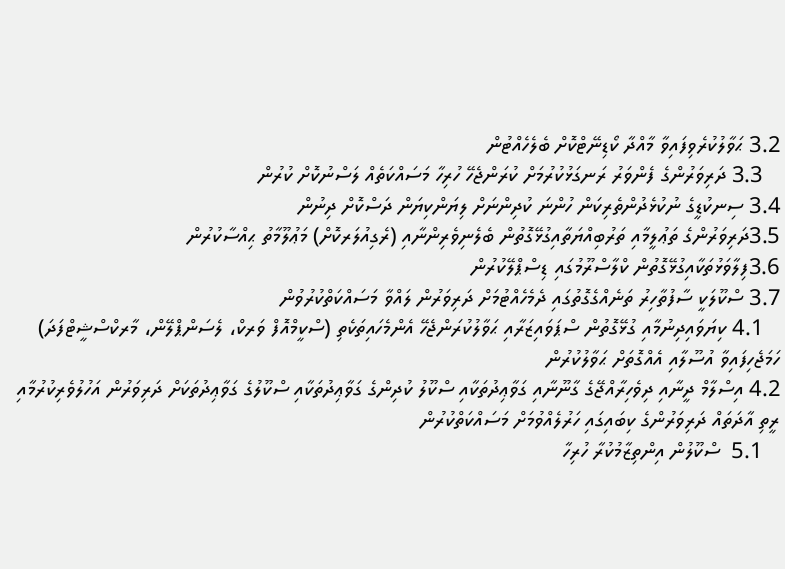3.2 ޙަވާލުކުރެވިފައިވާ މާއްދާ ކޯޑިނޭޓްކޮށް ބެލެހެއްޓުން
   3.3 ދަރިވަރުންގެ ފެންވަރު ރަނގަޅުކުރުމަށް ކުރަންޖެހޭ ހުރިހާ މަސައްކަތެއް ލަސްނުކޮށް ކުރުން
3.4 ސިނކުޑީގެ ނުކުޅެދުންތެރިކަން ހުންނަ ކުދިންނަށް ލިޔަންކިޔަން ދަސްކޮށް ދިނުން
3.5ދަރިވަރުންގެ ތަޢުލީމާއި ތަރުބިއްޔަތާއިގުޅޭގޮތުން ބެލެނިވެރިންނާއި (ރެގިއުލަރކޮށް) މަޢުލޫމާތު ޙިއްސާކުރުން
3.6ފިލާވަޅުތަކާއިގުޅޭގޮތުން ކްލާސްރޫމުގައި ޑިސްޕްލޭކުރުން
3.7 ސްކޫލަކީ ސާފުތާހިރު ތަނެއްގެގޮތުގައި ދެމެހެއްޓުމަށް ދަރިވަރުން ލައްވާ މަސައްކަތްކުރުވުން
   4.1 ކިޔަވައިދިނުމާއި ގުޅޭގޮތުން ސްޕަވައިޒަރާއި ޙަވާލުކުރަންޖެހޭ އެންމެހައިތަކެތި (ސްކީމްއޮފް ވަރކް، ލެސަންޕްލޭން، މާރކްސްޝީޓްފަދަ) ހަމަޖެހިފައިވާ އުސޫލާއި އެއްގޮތަށް ޙަވާލުކުރުން
4.2 އިސްލާމް ދީނާއި ދިވެހިރާއްޖޭގެ ގާނޫނާއި ގަވާޢިދުތަކާއި ސްކޫލު ކުދިންގެ ގަވާޢިދުތަކާއި ސްކޫލުގެ ގަވާޢިދުތަކަށް ދަރިވަރުން އަހުލުވެރިކުރުމާއި ރީތި އާދަތައް ދަރިވަރުންގެ ކިބައިގައި ހަރުލެއްވުމަށް މަސައްކަތްކުރުން
   5.1  ސްކޫލުން އިންތިޒާމުކުރާ ހުރިހާ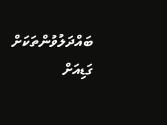ބައްދަލުވުންތަކަށް ގަޑިއަށް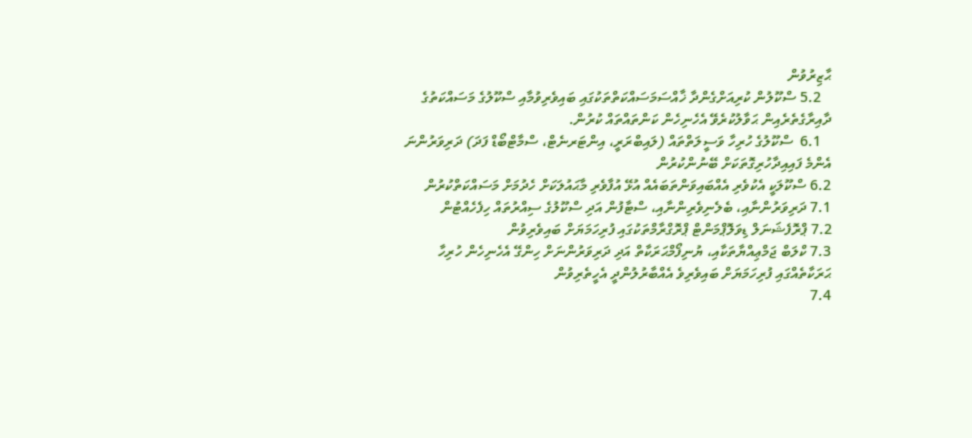ޙާޒިރުވުން
   5.2 ސްކޫލުން ކުރިއަށްގެންދާ ޚާއްސަމަސައްކަތްތަކުގައި ބައިވެރިވުމާއި ސްކޫލުގެ މަސައްކަތުގެ ދާއިރާގެތެރެއިން ޙަވާލުކުރެވޭ އެހެނިހެން ކަންތައްތައް ކުރުން.
   6.1  ސްކޫލުގެ ހުރިހާ ވަސީލަތްތައް (ލައިބްރަރީ، އިންޓަރނެޓް، ސްމާޓްބޯޑް ފަދަ) ދަރިވަރުންނަ އެންމެ ފައިއިދާހުރިގޮތަކަށް ބޭނުންކުރުން
6.2 ސްކޫލަކީ އެކުވެރި އެއްބައިވަންތަބައެއް އުޅޭ އުފާވެރި މާޙައުލަކަށް ހެދުމަށް މަސައްކަތްކުރުން
7.1 ދަރިވަރުންނާއި، ބެލެނިވެރިންނާއި، ސްޓާފުން އަދި ސްކޫލުގެ ސިއްރުތައް ހިފެހެއްޓުން
7.2 ޕްރޮފެޝަނަލް ޑިވަލޮޕްމަންޓް ޕްރޮގްރާމްތަކުގައި ފުރިހަމަޔަށް ބައިވެރިވުން
7.3 ކްލަބް ޖަމްޢިއްޔާތަކާއި، ޔުނިފޯމްޙަރަކާތް އަދި ދަރިވަރުންނަށް ހިންގޭ އެހެނިހެން ހުރިހާ ޙަރަކާތެއްގައި ފުރިހަމަޔަށް ބައިވެރިވެ އެއްބާރުލުންދީ އެހީތެރިވުން
7.4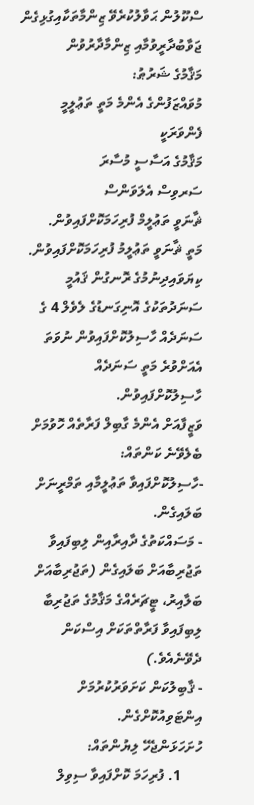ސްކޫލުން ޙަވާލުކުރެވޭ ޒިންމާތަކާއިގުޅިގެން ޖަވާބުދާރީވުމާއި ޒިންމާދާރުވުން
މަޤާމުގެ ޝަރުޠު:
މުވައްޒަފުންގެ އެންމެ މަތީ ތަޢުލީމީ ފެންވަރަކީ
މަޤާމުގެ އަސާސީ މުސާރަ
ސަރވިސް އެލަވަންސް
ޘާނަވީ ތަޢުލީމް ފުރިހަމަކޮށްފައިވުން.
މަތީ ޘާނަވީ ތަޢުލީމު ފުރިހަމަކޮށްފައިވުން.
ކިޔަވައިދިނުމުގެ ރޮނގުން ޤައުމީ ސަނަދުތަކުގެ އޮނިގަނޑުގެ ލެވެލް 4 ގެ ސަނަދެއް ހާސިލުކޮށްފައިވުން ނުވަތަ އެއަށްވުރެ މަތީ ސަނަދެއް ހާސިލުކޮށްފައިވުން.
ވަޒީފާއަށް އެންމެ ގާބިލް ފަރާތެއް ހޮވުމަށް ބެލެވޭނެ ކަންތައް:
-ހާސިލުކޮށްފައިވާ ތަޢުލީމާއި ތަމްރީނަށް ބަލައިގެން.
- މަސައްކަތުގެ ދާއިރާއިން ލިބިފައިވާ ތަޖުރިބާއަށް ބަލައިގެން (ތަޖުރިބާއަށް ބަލާއިރު، ޓީޗަރެއްގެ މަޤާމުގެ ތަޖުރިބާ ލިބިފައިވާ ފަރާތްތަކަށް އިސްކަން ދެވޭނެއެވެ.)
- ޤާބިލުކަން ކަށަވަރުކުރުމަށް އިންޓަވިއުކޮށްގެން.
ހުށަހަޅަންޖެހޭ ލިޔުންތައް:
      1. ފުރިހަމަ ކޮށްފައިވާ ސިވިލް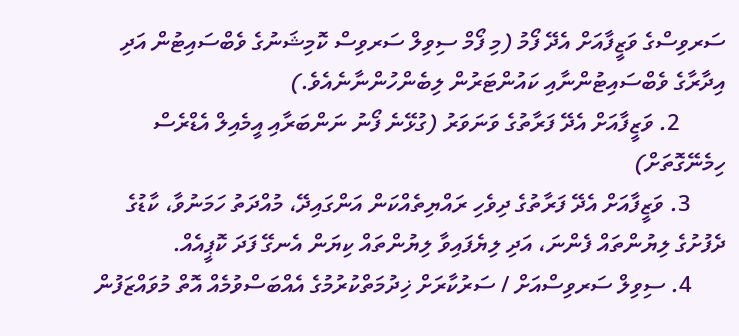ސަރވިސްގެ ވަޒީފާއަށް އެދޭ ފޯމު (މި ފޯމް ސިވިލް ސަރވިސް ކޮމިޝަނުގެ ވެބްސައިޓުން އަދި އިދާރާގެ ވެބްސައިޓުންނާއި ކައުންޓަރުން ލިބެންހުންނާނެއެވެ.)
        2. ވަޒީފާއަށް އެދޭ ފަރާތުގެ ވަނަވަރު (ގުޅޭނެ ފޯނު ނަންބަރާއި އީމެއިލް އެޑްރެސް ހިމެނޭގޮތަށް)
      3. ވަޒީފާއަށް އެދޭ ފަރާތުގެ ދިވެހި ރައްޔިތެއްކަން އަންގައިދޭ، މުއްދަތު ހަމަނުވާ، ކާޑުގެ ދެފުށުގެ ލިޔުންތައް ފެންނަ، އަދި ލިޔެފައިވާ ލިޔުންތައް ކިޔަން އެނގޭ ފަދަ ކޮޕީއެއް.
      4. ސިވިލް ސަރވިސްއަށް / ސަރުކާރަށް ޚިދުމަތްކުރުމުގެ އެއްބަސްވުމެއް އޮތް މުވައްޒަފުން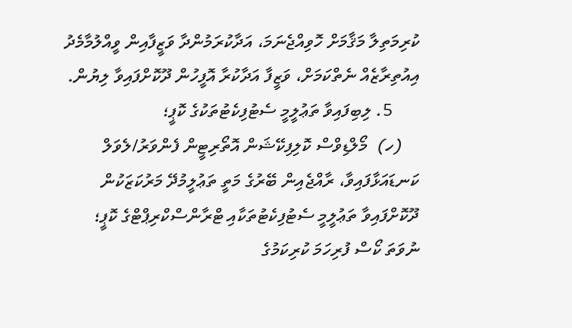ކުރިމަތިލާ މަޤާމަށް ހޮވިއްޖެނަމަ، އަދާކުރަމުންދާ ވަޒީފާއިން ވީއްލުމާމެދު އިއުތިރާޒެއް ނެތްކަމަށް، ވަޒީފާ އަދާކުރާ އޮފީހުން ދޫކޮށްފައިވާ ލިޔުން.
      5. ލިބިފައިވާ ތަޢުލީމީ ސެޓުފިކެޓުތަކުގެ ކޮޕީ؛
    (ހ)  މޯލްޑިވްސް ކޮލިފިކޭޝަން އޮތޯރިޓީން ފެންވަރު/ލެވަލް ކަނޑައަޅާފައިވާ، ރާއްޖެއިން ބޭރުގެ މަތީ ތަޢުލީމުދޭ މަރުކަޒަކުން ދޫކޮށްފައިވާ ތަޢުލީމީ ސެޓުފިކެޓުތަކާއި ޓްރާންސްކްރިޕްޓްގެ ކޮޕީ؛  ނުވަތަ ކޯސް ފުރިހަމަ ކުރިކަމުގެ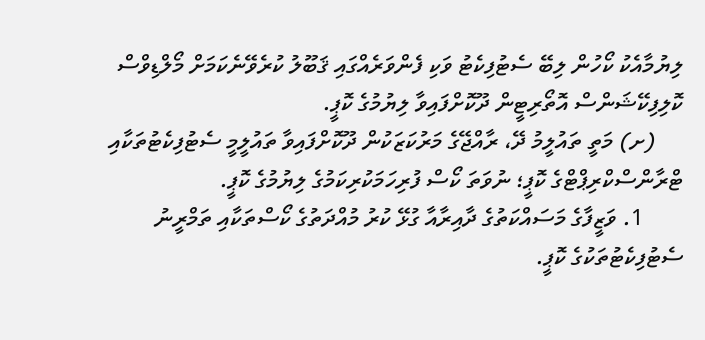ލިޔުމާއެކު ކޯހުން ލިބޭ ސެޓުފިކެޓު ވަކި ފެންވަރެއްގައި ޤަބޫލު ކުރެވޭނެކަމަށް މޯލްޑިވްސް ކޮލިފިކޭޝަންސް އޮތޯރިޓީން ދޫކޮށްފައިވާ ލިޔުމުގެ ކޮޕީ.
     (ށ) މަތީ ތައުލީމު ދޭ، ރާއްޖޭގެ މަރުކަޒަކުން ދޫކޮށްފައިވާ ތައުލީމީ ސެޓުފިކެޓުތަކާއި ޓްރާންސްކްރިޕްޓްގެ ކޮޕީ؛ ނުވަތަ ކޯސް ފުރިހަމަކުރިކަމުގެ ލިޔުމުގެ ކޮޕީ.
       1. ވަޒީފާގެ މަސައްކަތުގެ ދާއިރާއާ ގުޅޭ ކުރު މުއްދަތުގެ ކޯސްތަކާއި ތަމްރީނު ސެޓުފިކެޓުތަކުގެ ކޮޕީ.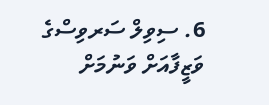6. ސިވިލް ސަރވިސްގެ ވަޒީފާއަށް ވަނުމަށް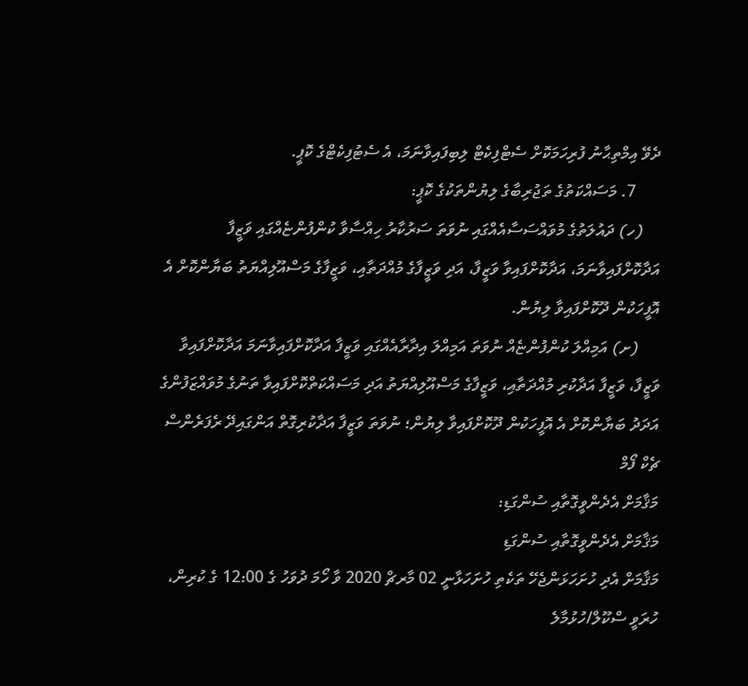ދެވޭ އިމްތިޙާނު ފުރިހަމަކޮށް ސެޓްފިކެޓް ލިބިފައިވާނަމަ، އެ ސެޓުފިކެޓްގެ ކޮޕީ.
      7. މަސައްކަތުގެ ތަޖުރިބާގެ ލިޔުންތަކުގެ ކޮޕީ:
    (ހ) ދައުލަތުގެ މުވައްސަސާއެއްގައި ނުވަތަ ސަރުކާރު ހިއްސާވާ ކުންފުންޏެއްގައި ވަޒީފާ އަދާކޮށްފައިވާނަމަ، އަދާކޮށްފައިވާ ވަޒީފާ، އަދި ވަޒީފާގެ މުއްދަތާއި، ވަޒީފާގެ މަސްއޫލިއްޔަތު ބަޔާންކޮށް އެ އޮފީހަކުން ދޫކޮށްފައިވާ ލިޔުން.
     (ށ) އަމިއްލަ ކުންފުންޏެއް ނުވަތަ އަމިއްލަ އިދާރާއެއްގައި ވަޒީފާ އަދާކޮށްފައިވާނަމަ އަދާކޮށްފައިވާ ވަޒީފާ، ވަޒީފާ އަދާކުރި މުއްދަތާއި، ވަޒީފާގެ މަސްއޫލިއްޔަތު އަދި މަސައްކަތްކޮށްފައިވާ ތަނުގެ މުވައްޒަފުންގެ އަދަދު ބަޔާންކޮށް އެ އޮފީހަކުން ދޫކޮށްފައިވާ ލިޔުން؛ ނުވަތަ ވަޒީފާ އަދާކުރިގޮތް އަންގައިދޭ ރެފަރެންސް ޗެކް ފޯމް
މަޤާމަށް އެދެންވީގޮތާއި ސުންގަޑި:
މަޤާމަށް އެދެންވީގޮތާއި ސުންގަޑި
މަޤާމަށް އެދި ހުށަހަޅަންޖެހޭ ތަކެތި ހުށަހަޅާނީ 02 މާރޗް 2020 ވާ ހޯމަ ދުވަހު ގެ 12:00 ގެ ކުރިން، ހުރަވީ ސްކޫލް/ހުޅުމާލެ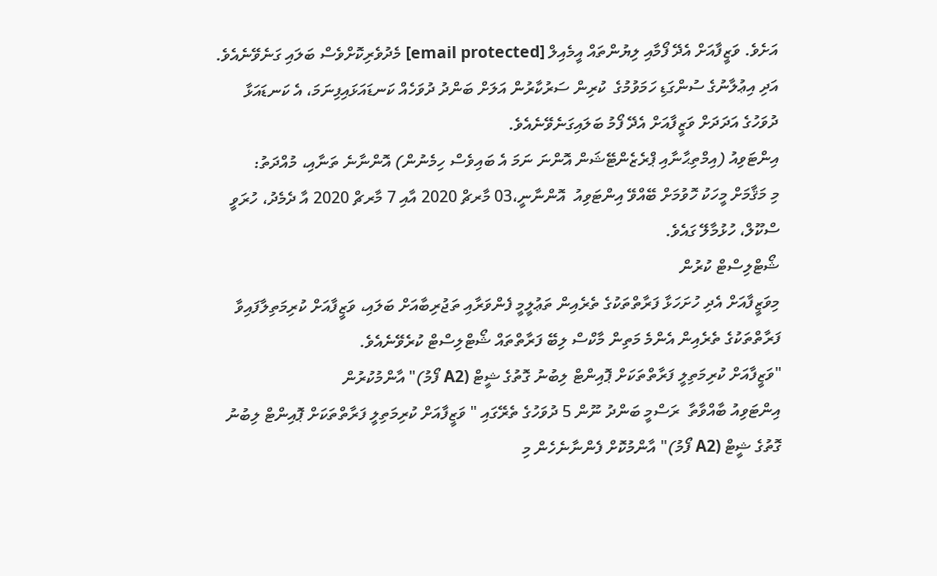އަށެވެ. ވަޒީފާއަށް އެދޭ ފޯމާއި ލިޔުންތައް އީމެއިލް [email protected] މެދުވެރިކޮށްވެސް ބަލައި ގަނެވޭނެއެވެ. އަދި އިޢުލާނުގެ ސުންގަޑި ހަމަވުމުގެ  ކުރިން ސަރުކާރުން އަލަށް ބަންދު ދުވަހެއް ކަނޑައަޅައިފިނަމަ، އެ ކަނޑައަޅާ ދުވަހުގެ އަދަދަށް ވަޒީފާއަށް އެދޭ ފޯމު ބަލައިގަނެވޭނެއެވެ.
އިންޓަވިއު (އިމްތިޙާނާއި ޕްރެޒެންޓޭޝަން އޮންނަ ނަމަ އެ ބައިވެސް ހިމެނުން) އޮންނާނެ ތަނާއި، މުއްދަތު:
މި މަޤާމަށް މީހަކު ހޮވުމަށް ބޭއްވޭ އިންޓަވިއު  އޮންނާނީ،03 މާރޗް 2020 އާއި 7 މާރޗް 2020 އާ ދެމެދު، ހުރަވީ ސްކޫލް، ހުޅުމާލޭ ގައެވެ.
ޝޯޓްލިސްޓް ކުރުން
މިވަޒީފާއަށް އެދި ހުށަހަޅާ ފަރާތްތަކުގެ ތެރެއިން ތަޢުލީމީ ފެންވަރާއި ތަޖުރިބާއަށް ބަލައި، ވަޒީފާއަށް ކުރިމަތިލާފައިވާ ފަރާތްތަކުގެ ތެރެއިން އެންމެ މަތިން މާކްސް ލިބޭ ފަރާތްތައް ޝޯޓްލިސްޓް ކުރެވޭނެއެވެ.
"ވަޒީފާއަށް ކުރިމަތިލީ ފަރާތްތަކަށް ޕޮއިންޓް ލިބުނު ގޮތުގެ ޝީޓް (A2 ފޯމު)" އާންމުކުރުން
އިންޓަވިއު ބާއްވާތާ  ރަސްމީ ބަންދު ނޫން 5 ދުވަހުގެ ތެރޭގައި " ވަޒީފާއަށް ކުރިމަތިލީ ފަރާތްތަކަށް ޕޮއިންޓް ލިބުނު ގޮތުގެ ޝީޓް (A2 ފޯމު)" އާންމުކޮށް ފެންނާނެހެން މި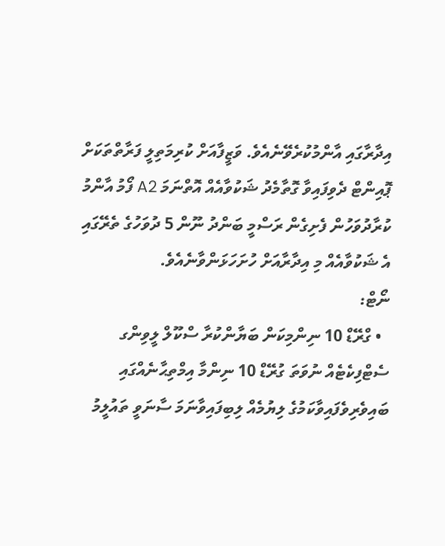އިދާރާގައި އާންމުކުރެވޭނެއެވެ. ވަޒީފާއަށް ކުރިމަތިލީ ފަރާތްތަކަށް ޕޮއިންޓް ދެވިފައިވާ ގޮތާމެދު ޝަކުވާއެއް އޮތްނަމަ A2 ފޯމު އާންމު ކުރާދުވަހުން ފެށިގެން ރަސްމީ ބަންދު ނޫން 5 ދުވަހުގެ ތެރޭގައި އެ ޝަކުވާއެއް މި އިދާރާއަށް ހުށަހަޅަންވާނެއެވެ.
ނޯޓް:
  • ގްރޭޑް 10 ނިންމިކަން ބަޔާންކުރާ ސްކޫލް ލީވިންގ ސެޓްފިކެޓެއް ނުވަތަ ގުރޭޑް 10 ނިންމާ އިމްތިޙާނެއްގައި ބައިވެރިވެފައިވާކަމުގެ ލިޔުމެއް ލިބިފައިވާނަމަ ސާނަވީ ތައުލީމު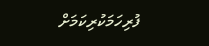ފުރިހަމަކުރިކަމަށް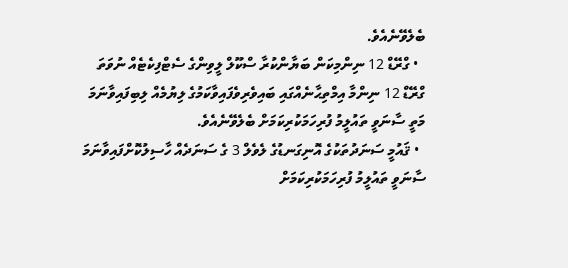ބެލެވޭނެއެވެ.
  • ގްރޭޑް 12 ނިންމިކަން ބަޔާންކުރާ ސްކޫލް ލީވިންގެ ސެޓްފިކެޓެއް ނުވަތަ ގްރޭޑް 12 ނިންމާ އިމްތިޙާނެއްގައި ބައިވެރިވެފައިވާކަމުގެ ލިޔުމެއް ލިބިފައިވާނަމަ މަތީ ސާނަވީ ތައުލީމު ފުރިހަމަކުރިކަމަށް ބެލެވޭނެއެވެ.
  • ޤައުމީ ސަނަދުތަކުގެ އޮނިގަނޑުގެ ލެވެލް 3 ގެ ސަނަދެއް ހާސިލުކޮށްފައިވާނަމަ ސާނަވީ ތައުލީމު ފުރިހަމަކުރިކަމަށް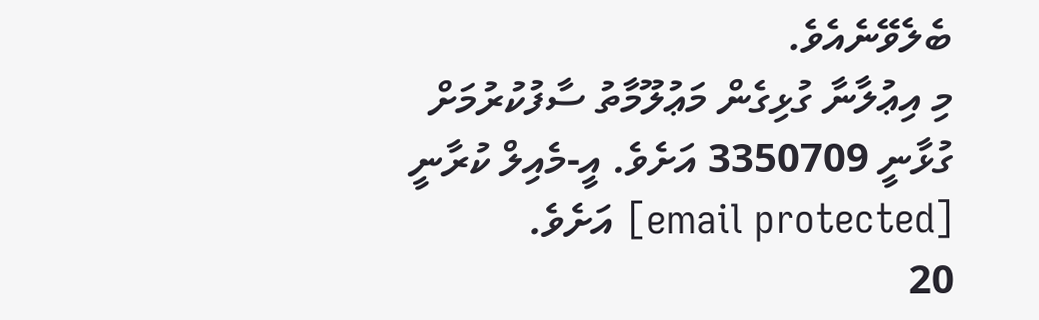ބެލެވޭނެއެވެ.
މި އިޢުލާނާ ގުޅިގެން މަޢުލޫމާތު ސާފުކުރުމަށް ގުޅާނީ 3350709 އަށެވެ. އީ-މެއިލް ކުރާނީ [email protected] އަށެވެ.
20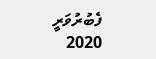ފެބުރުވަރީ 2020